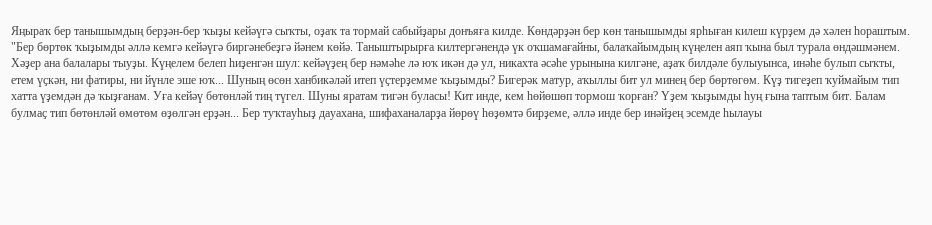Яңыраҡ бер танышымдың берҙән-бер ҡыҙы кейәүгә сыҡты, оҙаҡ та тормай сабыйҙары донъяға килде. Көндәрҙән бер көн танышымды ярһыған килеш күрҙем дә хәлен һораштым. "Бер бөртөк ҡыҙымды әллә кемгә кейәүгә биргәнебеҙгә йәнем көйә. Таныштырырға килтергәнендә үк оҡшамағайны, балаҡайымдың күңелен аяп ҡына был турала өндәшмәнем. Хәҙер ана балалары тыуҙы. Күңелем белеп һиҙенгән шул: кейәүҙең бер нәмәһе лә юҡ икән дә ул, никахта әсәһе урынына килгәне, аҙаҡ билдәле булыуынса, инәһе булып сыҡты, етем үҫкән, ни фатиры, ни йүнле эше юҡ... Шуның өсөн ханбикәләй итеп үҫтерҙемме ҡыҙымды? Бигерәк матур, аҡыллы бит ул минең бер бөртөгөм. Күҙ тигеҙеп ҡуймайым тип хатта үҙемдән дә ҡыҙғанам. Уға кейәү бөтөнләй тиң түгел. Шуны яратам тигән буласы! Кит инде, кем һөйөшөп тормош ҡорған? Үҙем ҡыҙымды һуң ғына таптым бит. Балам булмаҫ тип бөтөнләй өмөтөм өҙөлгән ерҙән... Бер туҡтауһыҙ дауахана, шифаханаларҙа йөрөү һөҙөмтә бирҙеме, әллә инде бер инәйҙең эсемде һылауы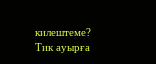килештеме? Тик ауырға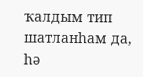ҡалдым тип шатланһам да, һә